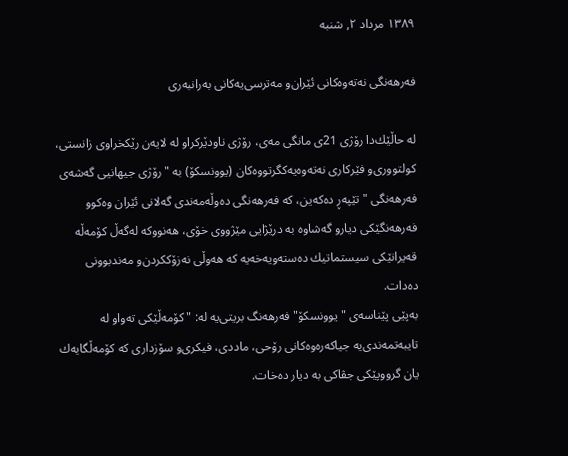۱۳۸۹ مرداد ۲, شنبه

فه‌رهه‌نگی‌ نه‌ته‌وه‌كانی‌ ئێران‌و مه‌ترسی‌‌یه‌كانی‌ به‌رانبه‌ری‌

له‌ حاڵێك‌دا رۆژی‌ 21ی‌ مانگی‌ مه‌ی‌، رۆژی‌ ناودێركراو له‌ لایه‌ن رێكخراوی‌ زانستی‌، كولتووری‌‌و فێركاری‌ نه‌ته‌وه‌یه‌كگرتووه‌كان (یوونسكۆ) به‌ "رۆژی‌ جیهانیی‌ گه‌شه‌ی‌ فه‌رهه‌نگی‌ " تێپه‌ڕ ده‌كه‌ین، كه‌ فه‌رهه‌نگی‌ ده‌وڵه‌مه‌ندی‌ گه‌لانی‌ ئێران وه‌كوو فه‌رهه‌نگێكی‌ دیار‌و گه‌شاوه‌ به‌ درێژایی‌ مێژووی‌ خۆی‌، هه‌نووكه‌ له‌گه‌ڵ‌ كۆمه‌ڵه‌ قه‌یرانێكی‌ سیستماتیك ده‌سته‌ویه‌خه‌یه‌ كه‌ هه‌وڵی‌ نه‌زۆككردن‌و مه‌ندبوونی‌ ده‌دات.
به‌پێی‌ پێناسه‌ی‌ "یوونسكۆ" فه‌رهه‌نگ بریتی‌‌یه‌ له‌: "كۆمه‌ڵێكی‌ ته‌واو له‌ تایبه‌تمه‌ندی‌‌یه‌ جیاكه‌ره‌وه‌كانی‌ رۆحی‌، ماددی‌، فیكری‌‌و سۆزداری‌ كه‌ كۆمه‌ڵگایه‌ك یان گرووپێكی‌ جڤاكی‌ به‌ دیار ده‌خات.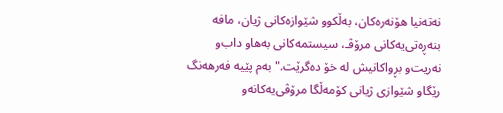نه‌ته‌نیا هۆنه‌ره‌كان، به‌ڵكوو شێوازه‌كانی‌ ژیان، مافه‌ بنه‌ڕه‌تی‌‌یه‌كانی‌ مرۆڤـ، سیستمه‌كانی‌ به‌ها‌و داب‌و نه‌ریت‌و بڕواكانیش له‌ خۆ ده‌گرێت." به‌م پێیه‌ فه‌رهه‌نگ رێگا‌و شێوازی‌ ژیانی‌ كۆمه‌ڵگا مرۆڤی‌‌یه‌كانه‌‌و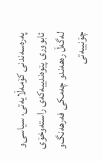په‌ره‌سه‌ندنی‌ كۆمه‌ڵایه‌تی‌، سیاسی‌‌و ئابووری‌ پێوه‌ندییه‌كه‌ی‌ راسته‌وخۆی‌ له‌گه‌ڵ‌ ره‌هه‌ند‌و چه‌مكی‌ فه‌رهه‌نگ‌و چۆنییه‌تی‌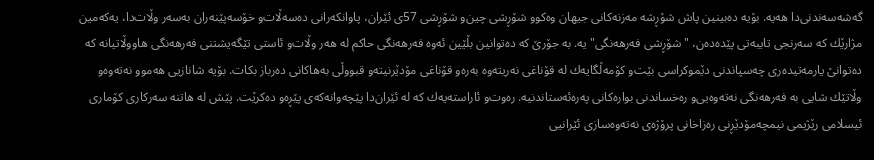گه‌شه‌سه‌ندنی‌دا هه‌یه‌. بۆیه‌ ده‌بینین پاش شۆڕشه‌ مه‌زنه‌كانی‌ جیهان وه‌كوو شۆڕشی‌ چین‌و شۆڕشی‌ 57ی‌ ئێران، پاوانكه‌رانی‌ ده‌سه‌ڵات‌و خۆسه‌پێنه‌ران به‌سه‌ر وڵات‌دا، یه‌كه‌مین مژارێك كه‌ سه‌رنجی‌ تایبه‌تی‌ پێده‌ده‌ن، "شۆڕشی‌ فه‌رهه‌نگی‌"یه‌. به‌ جۆرێ‌ كه‌ ده‌توانین بڵێین ئه‌وه‌ فه‌رهه‌نگی‌ حاكم له‌ هه‌ر وڵات‌و ئاستی‌ تێگه‌یشتنی‌ فه‌رهه‌نگی‌ هاووڵاتیانه‌ كه‌ ده‌توانێ‌ یارمه‌تیده‌ری‌ چه‌سپاندنی‌ دێموكراسی‌ بێت‌و كۆمه‌ڵگایه‌ك له‌ قۆناغی‌ نه‌ریته‌وه‌ به‌ره‌و قۆناغی‌ مۆدێرنیته‌‌و قبووڵی‌ به‌هاكانی‌ ده‌رباز بكات. بۆیه‌ شانازیی‌ هه‌موو نه‌ته‌وه‌‌و وڵاتێك شایی‌ به‌ فه‌رهه‌نگی‌ نه‌ته‌وه‌یی‌‌و ره‌خساندنی‌ بواره‌كانی‌ په‌ره‌ئه‌ستاندنیه‌. ره‌وت‌و ئاراسته‌یه‌ك كه‌ له‌ ئێران‌دا پێچه‌وانه‌كه‌ی‌ پێڕه‌و ده‌كرێت. پێش له‌ هاتنه‌ سه‌ركاری‌ كۆماری‌ ئیسلامی‌ رێژیمی‌ نیمچه‌‌مۆدێڕنی‌ ره‌زاخانی‌ پرۆژه‌ی‌ نه‌ته‌وه‌سازی‌ ئێرانیی‌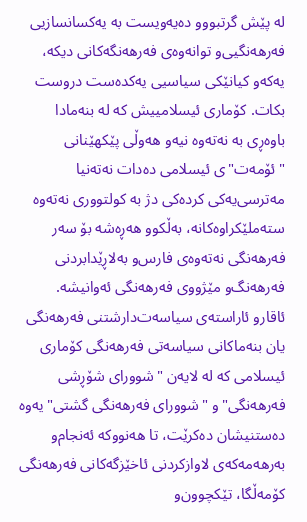له‌ پێش گرتبوو‌و ده‌یه‌ویست به‌ یه‌كسانسازیی‌ فه‌رهه‌نگیی‌‌و توانه‌وه‌ی‌ فه‌رهه‌نگه‌كانی‌ دیكه‌، یه‌كه‌‌و كیانێكی‌ سیاسیی‌ یه‌كده‌ست دروست بكات. كۆماری‌ ئیسلامییش كه‌ له‌ بنه‌مادا باوه‌ڕی‌ به‌ نه‌ته‌وه‌ نیه‌‌و هه‌وڵی‌ پێكهێنانی‌ "ئۆمه‌ت"ی‌ ئیسلامی‌ ده‌دات نه‌ته‌نیا مه‌ترسی‌‌یه‌كی‌ كرده‌كی‌ دژ به‌ كولتووری‌ نه‌ته‌وه‌ سته‌ملێكراوه‌كانه‌، به‌ڵكوو هه‌ڕه‌شه‌ بۆ سه‌ر فه‌رهه‌نگی‌ نه‌ته‌وه‌ی‌ فارس‌و به‌لاڕێدابردنی‌ فه‌رهه‌نگ‌و مێژووی‌ فه‌رهه‌نگی‌ ئه‌وانیشه‌.
ئاقار‌و ئاراسته‌ی‌ سیاسه‌ت‌دارشتنی‌ فه‌رهه‌نگی‌ یان بنه‌ماكانی‌ سیاسه‌تی‌ فه‌رهه‌نگی‌ كۆماری‌ ئیسلامی‌ كه‌ له‌ لایه‌ن "شوورای‌ شۆڕشی‌ فه‌رهه‌نگی‌"و "شوورای‌ فه‌رهه‌نگی‌ گشتی‌"یه‌وه‌ ده‌ستنیشان ده‌كرێت، تا هه‌نووكه‌ ئه‌نجام‌و به‌رهه‌مه‌كه‌ی‌ لاوازكردنی‌ ئاخێزگه‌كانی‌ فه‌رهه‌نگی‌ كۆمه‌ڵگا، تێكچوون‌و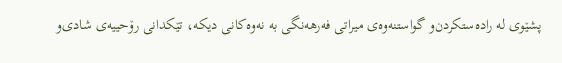پشێوی‌ له‌ راده‌ستكردن‌و گواستنه‌وه‌ی‌ میراتی‌ فه‌رهه‌نگی‌ به‌ نه‌وه‌كانی‌ دیكه‌، تێكدانی‌ رۆحییه‌ی‌ شادی‌‌و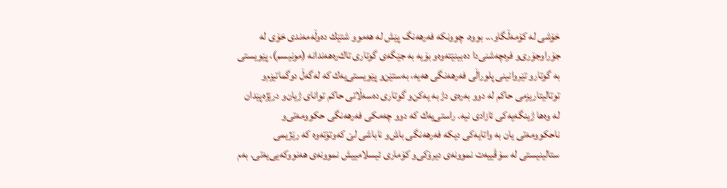خۆشی‌ له‌ كۆمه‌ڵگا‌و... بووه‌. چوونكه‌ فه‌رهه‌نگ پێش له‌ هه‌موو شتێك ده‌وڵه‌مه‌ندی‌ خۆی‌ له‌ جۆراوجۆری‌‌و فره‌چه‌شنی‌‌دا ده‌بینێته‌وه‌‌و بۆیه‌ به‌ جێگه‌ی‌ گوتاری‌ تاك‌ره‌هه‌ندانه‌ (مونیسم)، پێویستی‌ به‌ گوتار‌و تێروانینی‌ پلوراڵی‌ فه‌رهه‌نگی‌ هه‌یه‌، به‌ستێن‌و پێویستی‌‌یه‌ك كه‌ له‌گه‌ڵ‌ دوگماتیزم‌و توتالیتاریزمی‌ حاكم له‌ دوو به‌ره‌ی‌ دژ به‌ یه‌كن‌و گوتاری‌ ده‌سه‌ڵاتی‌ حاكم توانای‌ ژیان‌و درێژه‌پێدان له‌ وه‌ها ژینگه‌یه‌كی‌ ئازادی‌ نیه‌. راستی‌‌یه‌ك كه‌ دوو چه‌مكی‌ فه‌رهه‌نگی‌ حكوومه‌تی‌‌و ناحكوومه‌تی‌ یان به‌ واتایه‌كی‌ دیكه‌ فه‌رهه‌نگی‌ باش‌و ناباشی‌ لێ‌ كه‌وتۆته‌وه‌ كه‌ رێژیمی‌ ستالینیستی‌ له‌ سۆڤییه‌ت نموونه‌ی‌ دیرۆكی‌‌و كۆماری‌ ئیسلامییش نموونه‌ی‌ هه‌نووكه‌یی‌‌یه‌تی‌. به‌م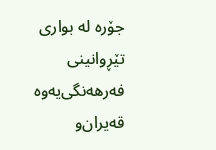جۆره‌ له‌ بواری‌ تێڕوانینی‌ فه‌رهه‌نگی‌یه‌وه‌ قه‌یران‌و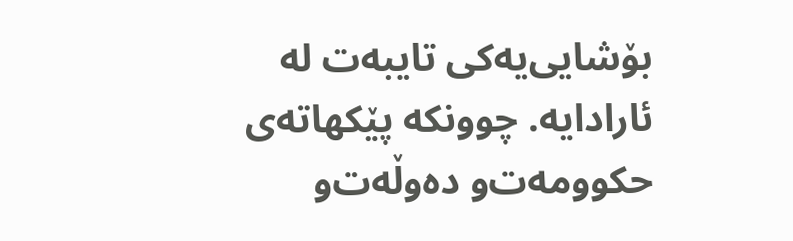بۆشایی‌یه‌كی‌ تایبه‌ت له‌ ئارادایه‌. چوونكه‌ پێكهاته‌ی‌ حكوومه‌ت‌و ده‌وڵه‌ت‌و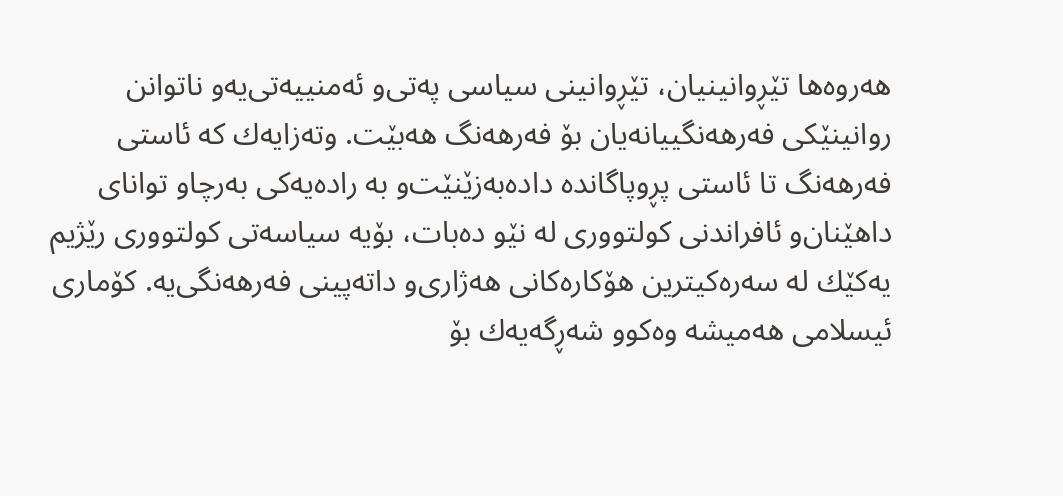هه‌روه‌ها تێڕوانینیان، تێڕوانینی‌ سیاسی‌ په‌تی‌‌و ئه‌منییه‌تی‌یه‌‌و ناتوانن روانینێكی‌ فه‌رهه‌نگییانه‌یان بۆ فه‌رهه‌نگ هه‌بێت. وته‌زایه‌ك كه‌ ئاستی‌ فه‌رهه‌نگ تا ئاستی‌ پڕوپاگانده‌ داده‌به‌زێنێت‌و به‌ راده‌یه‌كی‌ به‌رچاو توانای‌ داهێنان‌و ئافراندنی‌ كولتووری‌ له‌ نێو ده‌بات، بۆیه‌ سیاسه‌تی‌ كولتووری‌ رێژیم یه‌كێك له‌ سه‌ره‌كیترین هۆكاره‌كانی‌ هه‌ژاری‌‌و داته‌پینی‌ فه‌رهه‌نگی‌یه‌. كۆماری‌ ئیسلامی‌ هه‌میشه‌ وه‌كوو شه‌ڕگه‌یه‌ك بۆ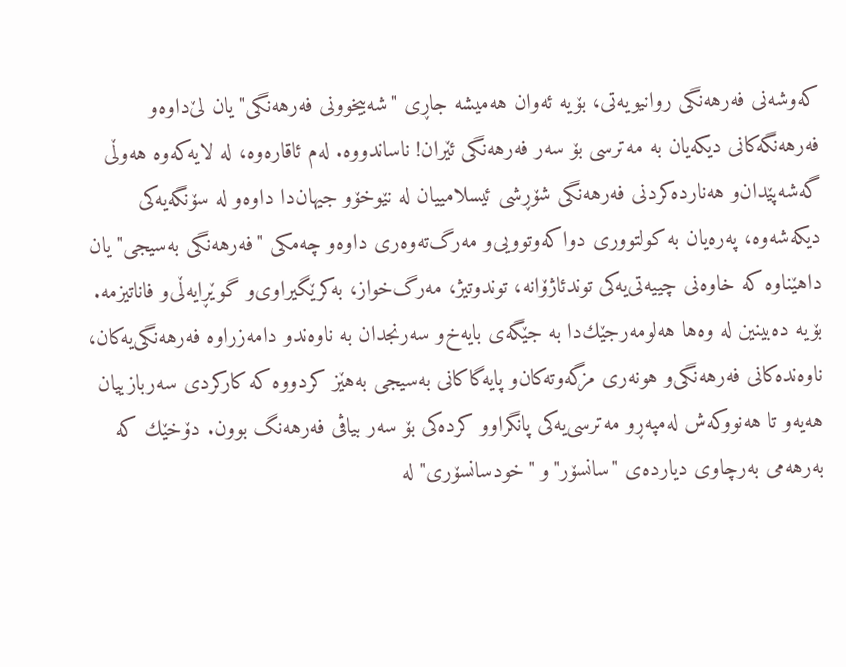كه‌وشه‌نی‌ فه‌رهه‌نگی‌ روانیویه‌تی‌، بۆیه‌ ئه‌وان هه‌میشه‌ جاڕی‌ "شه‌بیخوونی‌ فه‌رهه‌نگی‌"یان لێ‌داوه‌‌و فه‌رهه‌نگه‌كانی‌ دیكه‌یان به‌ مه‌ترسی‌ بۆ سه‌ر فه‌رهه‌نگی‌ ئێران! ناساندووه‌. له‌م ئاقاره‌وه‌، له‌ لایه‌كه‌وه‌ هه‌وڵی‌ گه‌شه‌پێدان‌و هه‌نارده‌كردنی‌ فه‌رهه‌نگی‌ شۆڕشی‌ ئیسلامییان له‌ نێوخۆ‌و جیهان‌دا داوه‌‌و له‌ سۆنگه‌یه‌كی‌ دیكه‌شه‌وه‌، په‌ره‌یان به‌ كولتووری‌ دواكه‌وتوویی‌‌و مه‌رگ‌ته‌وه‌ری‌ داوه‌‌و چه‌مكی‌ "فه‌رهه‌نگی‌ به‌سیجی‌"یان داهێناوه‌ كه‌ خاوه‌نی‌ چییه‌تی‌‌یه‌كی‌ توندئاژۆانه‌، توند‌وتیژ، مه‌رگ‌خواز، به‌كرێگیراوی‌‌و گوێڕایه‌ڵی‌‌و فاناتیزمه‌. بۆیه‌ ده‌بینین له‌ وه‌ها هه‌لومه‌رجێك‌دا به‌ جێگه‌ی‌ بایه‌خ‌و سه‌رنجدان به‌ ناوه‌ند‌و دامه‌زراوه‌ فه‌رهه‌نگی‌یه‌كان، ناوه‌نده‌كانی‌ فه‌رهه‌نگی‌‌و هونه‌ری‌ مزگه‌وته‌كان‌و پایه‌گاكانی‌ به‌سیجی‌ به‌هێز كردووه‌ كه‌ كاركردی‌ سه‌ربازییان هه‌یه‌‌و تا هه‌نووكه‌ش له‌مپه‌ڕ‌و مه‌ترسی‌‌یه‌كی‌ پانگراوو كرده‌كی‌ بۆ سه‌ر بیاڤی‌ فه‌رهه‌نگ بوون. دۆخێك كه‌ به‌رهه‌می‌ به‌رچاوی‌ دیارده‌ی‌ "سانسۆر"و "خودسانسۆری‌" له‌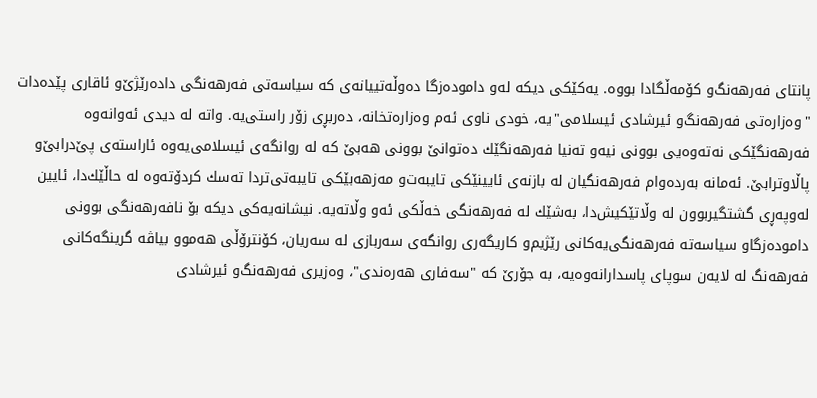پانتای‌ فه‌رهه‌نگ‌و كۆمه‌ڵگادا بووه‌. یه‌كێكی‌ دیكه‌ له‌و داموده‌زگا ده‌وڵه‌تییانه‌ی‌ كه‌ سیاسه‌تی‌ فه‌رهه‌نگی‌ داده‌رێژێ‌‌و ئاقاری‌ پێده‌دات "وه‌زاره‌تی‌ فه‌رهه‌نگ‌و ئیرشادی‌ ئیسلامی‌"یه‌، خودی‌ ناوی‌ ئه‌م وه‌زاره‌تخانه‌، ده‌ربڕی‌ زۆر راستی‌یه‌. واته‌ له‌ دیدی‌ ئه‌وانه‌وه‌ فه‌رهه‌نگێكی‌ نه‌ته‌وه‌یی‌ بوونی‌ نیه‌‌و ته‌نیا فه‌رهه‌نگێك ده‌توانێ‌ بوونی‌ هه‌بێ‌ كه‌ له‌ روانگه‌ی‌ ئیسلامی‌‌یه‌وه‌ ئاراسته‌ی‌ پێ‌درابێ‌‌و پاڵاوترابێ‌. ئه‌مانه‌ به‌رده‌وام فه‌رهه‌نگیان له‌ بازنه‌ی‌ ئایینێكی‌ تایبه‌ت‌و مه‌زهه‌بێكی‌ تایبه‌تی‌‌تردا ته‌سك كردۆته‌وه‌ له‌ حاڵێك‌دا، ئایین له‌وپه‌ڕی‌ گشتگیربوون له‌ وڵاتێكیش‌دا، به‌شێك له‌ فه‌رهه‌نگی‌ خه‌ڵكی‌ ئه‌و وڵاته‌یه‌. نیشانه‌یه‌كی‌ دیكه‌ بۆ نافه‌رهه‌نگی‌ بوونی‌ داموده‌زگا‌و سیاسه‌ته‌ فه‌رهه‌نگی‌‌یه‌كانی‌ رێژیم‌و كاریگه‌ری‌ روانگه‌ی‌ سه‌ربازی‌ له‌ سه‌ریان، كۆنترۆڵی‌ هه‌موو بیاڤه‌ گرینگه‌كانی‌ فه‌رهه‌نگ له‌ لایه‌ن سوپای‌ پاسدارانه‌وه‌یه‌، به‌ جۆرێ‌ كه‌ "سه‌فاری‌ هه‌ره‌ندی‌"، وه‌زیری‌ فه‌رهه‌نگ‌و ئیرشادی‌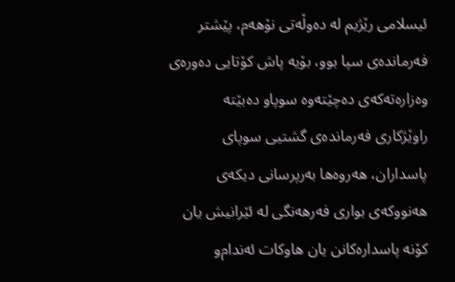ئیسلامی‌ رێژیم له‌ ده‌وڵه‌تی‌ نۆهه‌م، پێشتر فه‌رمانده‌ی‌ سپا بوو، بۆیه‌ پاش كۆتایی‌ ده‌وره‌ی‌ وه‌زاره‌ته‌كه‌ی‌ ده‌چێته‌وه‌ سوپا‌و ده‌بێته‌ راوێژكاری‌ فه‌رمانده‌ی‌ گشتیی‌ سوپای‌ پاسداران، هه‌روه‌ها به‌رپرسانی‌ دیكه‌ی‌ هه‌نووكه‌ی‌ بواری‌ فه‌رهه‌نگی‌ له‌ ئێرانیش یان كۆنه‌ پاسداره‌كانن یان هاوكات ئه‌ندام‌و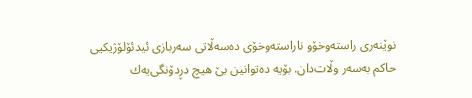نوێنه‌ری‌ راسته‌وخۆ‌و ناراسته‌وخۆی‌ ده‌سه‌ڵاتی‌ سه‌ربازی‌ ئیدئۆلۆژیكیی‌ حاكم به‌سه‌ر وڵات‌دان. بۆیه‌ ده‌توانین بێ‌ هیچ دڕدۆنگی‌‌یه‌ك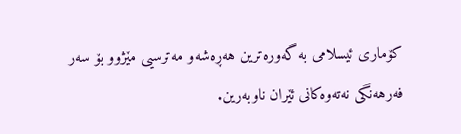كۆماری‌ ئیسلامی‌ به‌ گه‌وره‌ترین هه‌ڕه‌شه‌‌و مه‌ترسیی‌ مێژوو بۆ سه‌ر فه‌رهه‌نگی‌ نه‌ته‌وه‌كانی‌ ئێران ناوبه‌رین.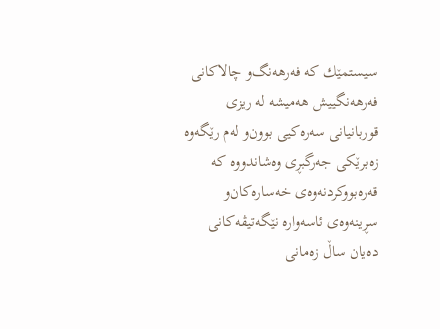سیستمێك كه‌ فه‌رهه‌نگ‌و چالاكانی‌ فه‌رهه‌نگییش هه‌میشه‌ له‌ ریزی‌ قوربانیانی‌ سه‌ره‌كیی‌ بوون‌و له‌م رێگه‌وه‌ زه‌برێكی‌ جه‌رگبڕی‌ وه‌شاندووه‌ كه‌ قه‌ره‌بووكردنه‌وه‌ی‌ خه‌ساره‌كان‌و سڕینه‌وه‌ی‌ ئاسه‌واره‌ نێگه‌تیڤه‌كانی‌ ده‌یان ساڵ‌ زه‌مانی‌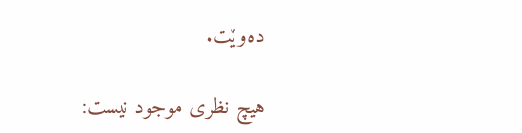ده‌وێت.

هیچ نظری موجود نیست: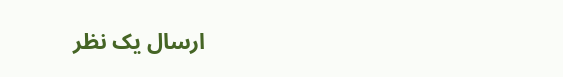ارسال یک نظر